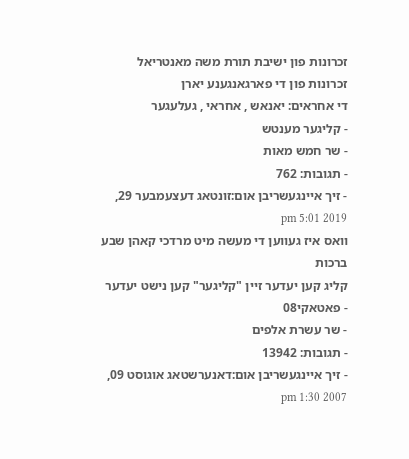זכרונות פון ישיבת תורת משה מאנטריאל
זכרונות פון די פארגאנגענע יארן
די אחראים: יאנאש , אחראי , געלעגער
- קליגער מענטש
- שר חמש מאות
- תגובות: 762
- זיך איינגעשריבן אום:זונטאג דעצעמבער 29, 2019 5:01 pm
וואס איז געווען די מעשה מיט מרדכי קאהן שבע ברכות
קליג קען יעדער זיין "קליגער" קען נישט יעדער
- פאטאקי08
- שר עשרת אלפים
- תגובות: 13942
- זיך איינגעשריבן אום:דאנערשטאג אוגוסט 09, 2007 1:30 pm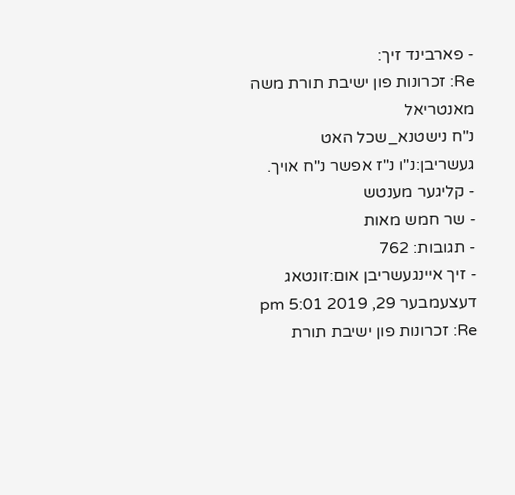- פארבינד זיך:
Re: זכרונות פון ישיבת תורת משה מאנטריאל
נ"ח נישטנא_שכל האט געשריבן:נ"ו נ"ז אפשר נ"ח אויך.
- קליגער מענטש
- שר חמש מאות
- תגובות: 762
- זיך איינגעשריבן אום:זונטאג דעצעמבער 29, 2019 5:01 pm
Re: זכרונות פון ישיבת תורת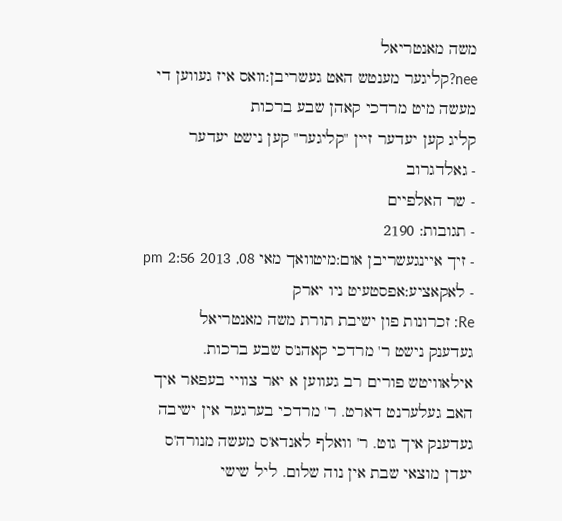משה מאנטריאל
nee?קליגער מענטש האט געשריבן:וואס איז געווען די מעשה מיט מרדכי קאהן שבע ברכות
קליג קען יעדער זיין "קליגער" קען נישט יעדער
- גאלדגרוב
- שר האלפיים
- תגובות: 2190
- זיך איינגעשריבן אום:מיטוואך מאי 08, 2013 2:56 pm
- לאקאציע:אפסטעיט ניו יארק
Re: זכרונות פון ישיבת תורת משה מאנטריאל
געדענק נישט ר' מרדכי קאהנ'ס שבע ברכות. אילאוויטש פורים רב געווען א יאר צוויי בעפאר איך האב געלערנט דארט. ר' מרדכי בערגער אין ישיבה געדענק איך גוט. ר' וואלף לאנדא'ס מעשה מנורה'ס יעדן מוצאי שבת אין נוה שלום. ליל שישי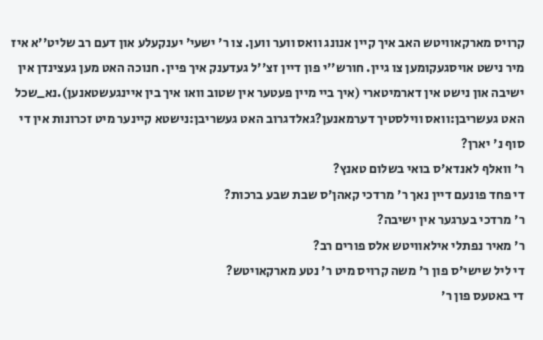קרויס מארקאוויטש האב איך קיין אנונג וואס ווער ווען. צו ר' ישעי' יענקעלע און דעם רב שליט''א איז מיר נישט אויסגעקומען צו גיין. חורש''י פון דיין זצ''ל געדענק איך פיין. חנוכה האט מען געצינדן אין ישיבה און נישט אין דארמיטארי (איך ביי מיין פעטער אין שטוב וואו איך בין איינגעשטאנען).נא_שכל האט געשריבן:וואס ווילסטיך דערמאנען?גאלדגרוב האט געשריבן:נישטא קיינער מיט זכרונות אין די סוף נ' יארן?
ר' וואלף לאנדא'ס בואי בשלום טאנץ?
די פחד פונעם דיין נאך ר' מרדכי קאהן'ס שבת שבע ברכות?
ר' מרדכי בערגער אין ישיבה?
ר' מאיר נפתלי אילאוויטש אלס פורים רב?
די ליל שישי'ס פון ר' משה קרויס מיט ר' נטע מארקאויטש?
די באטעס פון ר'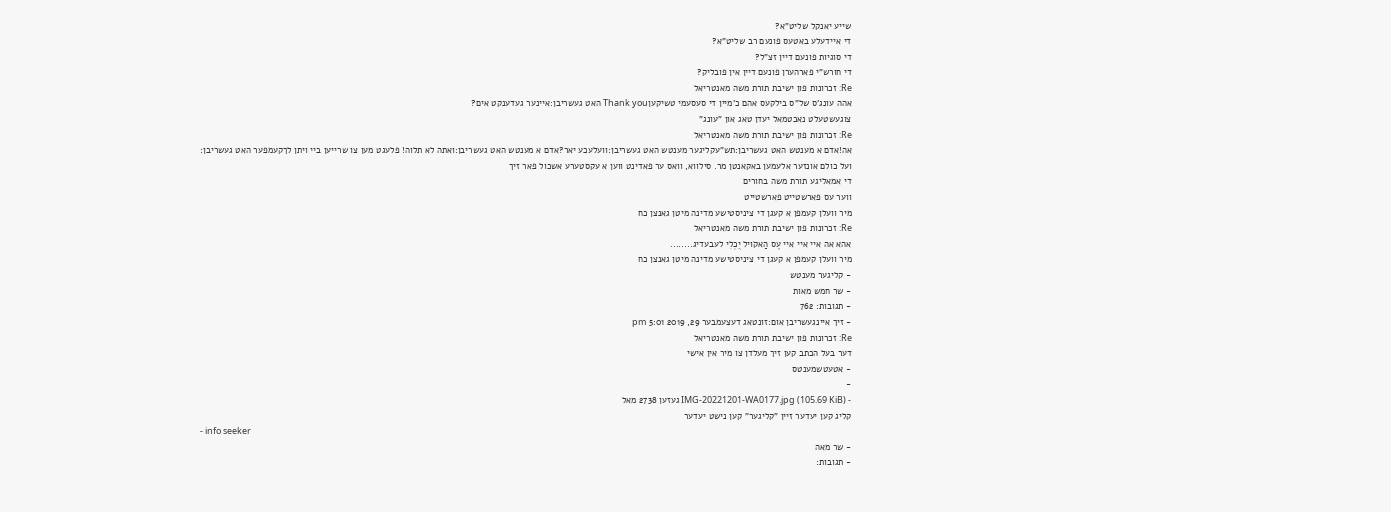שייע יאנקל שליט"א?
די איידעלע באטעס פונעם רב שליט"א?
די סוגיות פונעם דיין זצ"ל?
די חורש"י פארהערן פונעם דיין אין פובליק?
Re: זכרונות פון ישיבת תורת משה מאנטריאל
אהה עונג'ס של"ס בילקעס אהם כ'מיין די סעסעמי טשיקעןThank you האט געשריבן:איינער געדענקט אים?
צוגעשטעלט נאכטמאל יעדן טאג און "עונג"
Re: זכרונות פון ישיבת תורת משה מאנטריאל
אה!אדם א מענטש האט געשריבן:תש"עקליגער מענטש האט געשריבן:וועלעכע יאר?אדם א מענטש האט געשריבן:ואתה לא תלוה! פלעגט מען צו שרייען ביי ויתן לךקעמפער האט געשריבן:
ועל כולם אונזער אלעמען באקאנטן מר. סילווא, וואס ער פאדינט ווען א עקסטערע אשכול פאר זיך
די אמאליגע תורת משה בחורים
ווער עס פארשטייט פארשטייט
מיר וועלן קעמפן א קעגן די ציניסטישע מדינה מיטן גאנצן כח
Re: זכרונות פון ישיבת תורת משה מאנטריאל
אהא אה איי איי איי עֶס הַאקֹויל יֻכְלִי לעבעדיג........
מיר וועלן קעמפן א קעגן די ציניסטישע מדינה מיטן גאנצן כח
- קליגער מענטש
- שר חמש מאות
- תגובות: 762
- זיך איינגעשריבן אום:זונטאג דעצעמבער 29, 2019 5:01 pm
Re: זכרונות פון ישיבת תורת משה מאנטריאל
דער בעל הכתב קען זיך מעלדן צו מיר אין אישי
- אטעטשמענטס
-
- IMG-20221201-WA0177.jpg (105.69 KiB) געזען 2738 מאל
קליג קען יעדער זיין "קליגער" קען נישט יעדער
- info seeker
- שר מאה
- תגובות: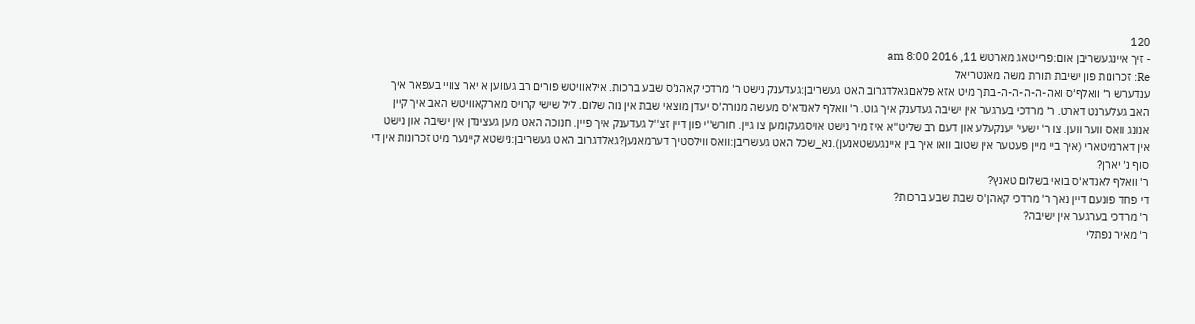120
- זיך איינגעשריבן אום:פרייטאג מארטש 11, 2016 8:00 am
Re: זכרונות פון ישיבת תורת משה מאנטריאל
ענדערש ר' וואלף'ס ואה-ה-ה-ה-ה-בתך מיט אזא פלאםגאלדגרוב האט געשריבן:געדענק נישט ר' מרדכי קאהנ'ס שבע ברכות. אילאוויטש פורים רב געווען א יאר צוויי בעפאר איך האב געלערנט דארט. ר' מרדכי בערגער אין ישיבה געדענק איך גוט. ר' וואלף לאנדא'ס מעשה מנורה'ס יעדן מוצאי שבת אין נוה שלום. ליל שישי קרויס מארקאוויטש האב איך קיין אנונג וואס ווער ווען. צו ר' ישעי' יענקעלע און דעם רב שליט''א איז מיר נישט אויסגעקומען צו גיין. חורש''י פון דיין זצ''ל געדענק איך פיין. חנוכה האט מען געצינדן אין ישיבה און נישט אין דארמיטארי (איך ביי מיין פעטער אין שטוב וואו איך בין איינגעשטאנען).נא_שכל האט געשריבן:וואס ווילסטיך דערמאנען?גאלדגרוב האט געשריבן:נישטא קיינער מיט זכרונות אין די סוף נ' יארן?
ר' וואלף לאנדא'ס בואי בשלום טאנץ?
די פחד פונעם דיין נאך ר' מרדכי קאהן'ס שבת שבע ברכות?
ר' מרדכי בערגער אין ישיבה?
ר' מאיר נפתלי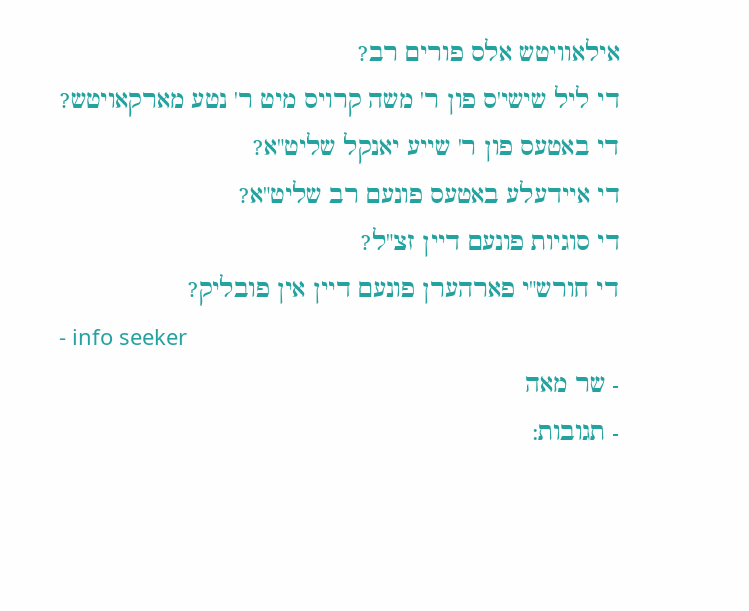אילאוויטש אלס פורים רב?
די ליל שישי'ס פון ר' משה קרויס מיט ר' נטע מארקאויטש?
די באטעס פון ר' שייע יאנקל שליט"א?
די איידעלע באטעס פונעם רב שליט"א?
די סוגיות פונעם דיין זצ"ל?
די חורש"י פארהערן פונעם דיין אין פובליק?
- info seeker
- שר מאה
- תגובות: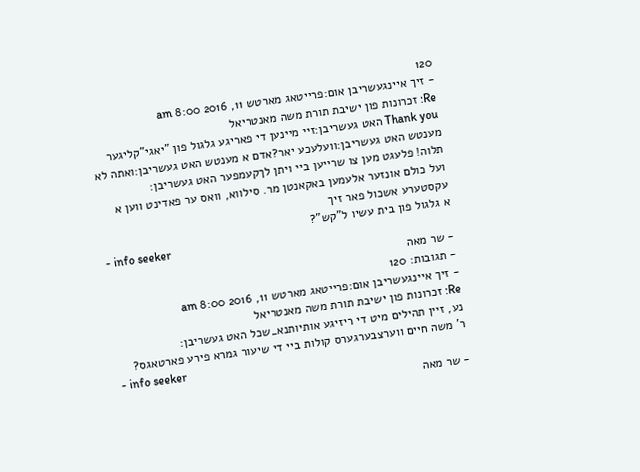120
- זיך איינגעשריבן אום:פרייטאג מארטש 11, 2016 8:00 am
Re: זכרונות פון ישיבת תורת משה מאנטריאל
Thank you האט געשריבן:זיי מיינען די פאריגע גלגול פון "יאגי"קליגער מענטש האט געשריבן:וועלעכע יאר?אדם א מענטש האט געשריבן:ואתה לא תלוה! פלעגט מען צו שרייען ביי ויתן לךקעמפער האט געשריבן:
ועל כולם אונזער אלעמען באקאנטן מר. סילווא, וואס ער פאדינט ווען א עקסטערע אשכול פאר זיך
א גלגול פון בית עשיו ל"קש"?
- info seeker
- שר מאה
- תגובות: 120
- זיך איינגעשריבן אום:פרייטאג מארטש 11, 2016 8:00 am
Re: זכרונות פון ישיבת תורת משה מאנטריאל
נע, זיין תהילים מיט די ריזיגע אותיותנא_שכל האט געשריבן:
ר' משה חיים ווערצבערגערס קולות ביי די שיעור גמרא פירע פארטאגס?
- info seeker
- שר מאה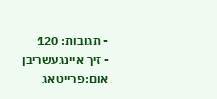- תגובות: 120
- זיך איינגעשריבן אום:פרייטאג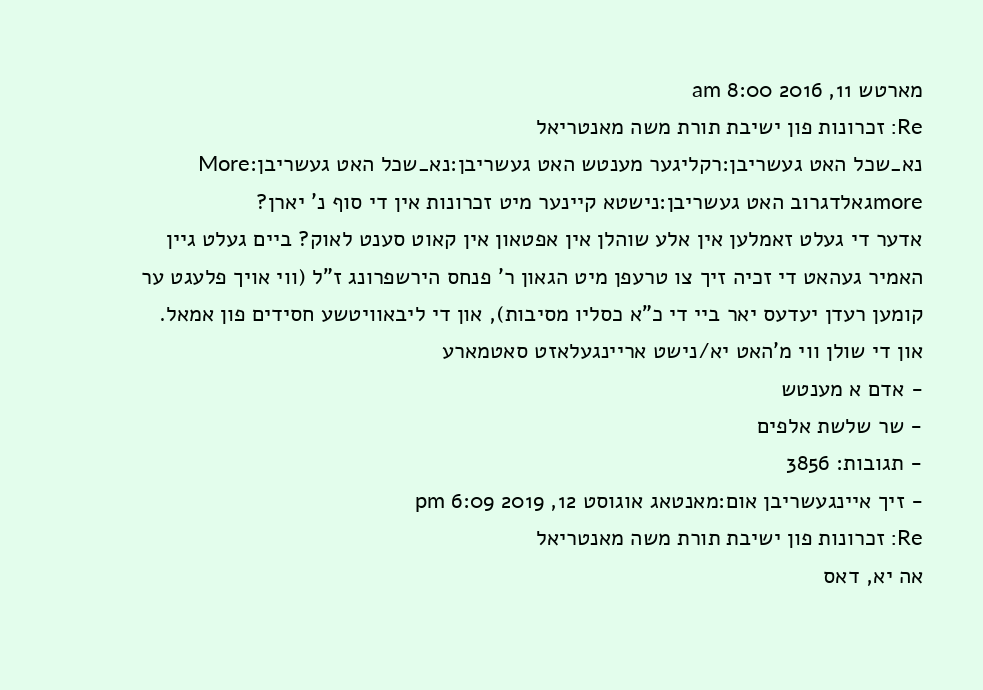מארטש 11, 2016 8:00 am
Re: זכרונות פון ישיבת תורת משה מאנטריאל
נא_שכל האט געשריבן:רקליגער מענטש האט געשריבן:נא_שכל האט געשריבן:More moreגאלדגרוב האט געשריבן:נישטא קיינער מיט זכרונות אין די סוף נ' יארן?
אדער די געלט זאמלען אין אלע שוהלן אין אפטאון אין קאוט סענט לאוק? ביים געלט גיין האמיר געהאט די זכיה זיך צו טרעפן מיט הגאון ר' פנחס הירשפרונג ז"ל (ווי אויך פלעגט ער קומען רעדן יעדעס יאר ביי די כ"א כסליו מסיבות), און די ליבאוויטשע חסידים פון אמאל.
און די שולן ווי מ'האט יא/נישט אריינגעלאזט סאטמארע
- אדם א מענטש
- שר שלשת אלפים
- תגובות: 3856
- זיך איינגעשריבן אום:מאנטאג אוגוסט 12, 2019 6:09 pm
Re: זכרונות פון ישיבת תורת משה מאנטריאל
אה יא, דאס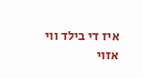איז די בילד ווי אזוי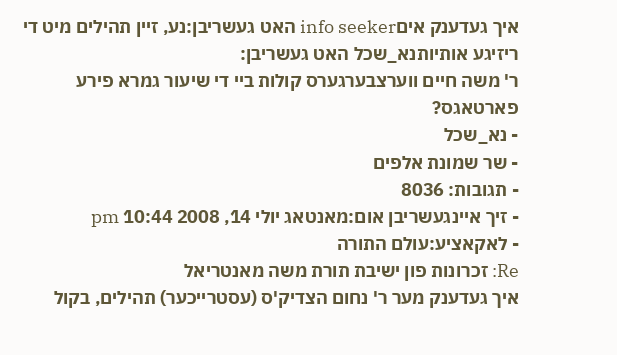איך געדענק איםinfo seeker האט געשריבן:נע, זיין תהילים מיט די ריזיגע אותיותנא_שכל האט געשריבן:
ר' משה חיים ווערצבערגערס קולות ביי די שיעור גמרא פירע פארטאגס?
- נא_שכל
- שר שמונת אלפים
- תגובות: 8036
- זיך איינגעשריבן אום:מאנטאג יולי 14, 2008 10:44 pm
- לאקאציע:עולם התורה
Re: זכרונות פון ישיבת תורת משה מאנטריאל
איך געדענק מער ר' נחום הצדיק'ס (עסטרייכער) תהילים, בקול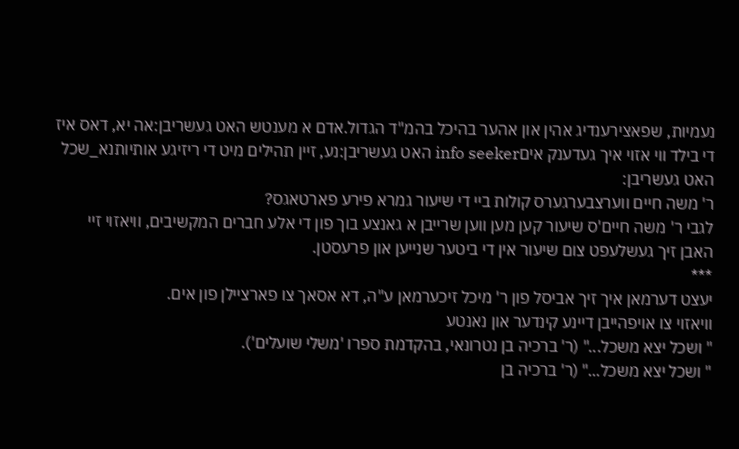נעמיות, שפאצירענדיג אהין און אהער בהיכל בהמ"ד הגדול.אדם א מענטש האט געשריבן:אה יא, דאס איז די בילד ווי אזוי איך געדענק איםinfo seeker האט געשריבן:נע, זיין תהילים מיט די ריזיגע אותיותנא_שכל האט געשריבן:
ר' משה חיים ווערצבערגערס קולות ביי די שיעור גמרא פירע פארטאגס?
לגבי ר' משה חיים'ס שיעור קען מען ווען שרייבן א גאנצע בוך פון די אלע חברים המקשיבים, וויאזוי זיי האבן זיך געשלעפט צום שיעור אין די ביטער שנייען און פרעסטן.
***
יעצט דערמאן איך זיך אביסל פון ר' מיכל זיכערמאן ע"ה, דא אסאך צו פארציילן פון אים.
וויאזוי צו אויפהייבן דיינע קינדער און נאנטע
" ושכל יצא משכל..." (ר' ברכיה בן נטרונאי, בהקדמת ספרו 'משלי שועלים').
" ושכל יצא משכל..." (ר' ברכיה בן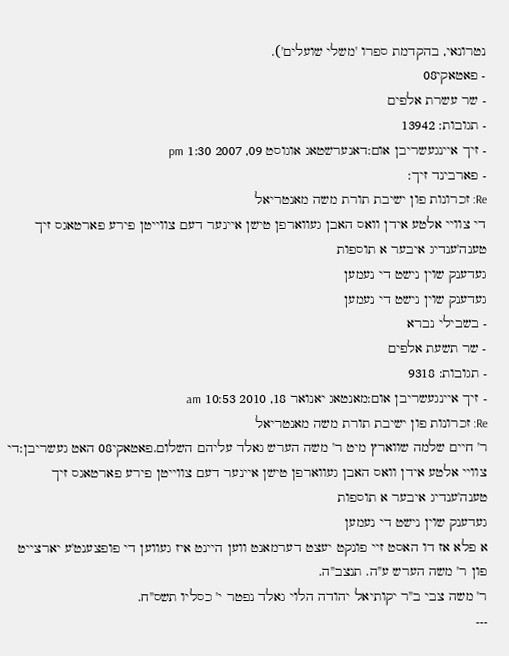נטרונאי, בהקדמת ספרו 'משלי שועלים').
- פאטאקי08
- שר עשרת אלפים
- תגובות: 13942
- זיך איינגעשריבן אום:דאנערשטאג אוגוסט 09, 2007 1:30 pm
- פארבינד זיך:
Re: זכרונות פון ישיבת תורת משה מאנטריאל
די צוויי אלטע אידן וואס האבן געווארפן טישן איינער דעם צווייטן פירע פארטאגס זיך טענה'ענדיג איבער א תוספות
געדענק שוין נישט די נעמען
געדענק שוין נישט די נעמען
- בשבילי נברא
- שר תשעת אלפים
- תגובות: 9318
- זיך איינגעשריבן אום:מאנטאג יאנואר 18, 2010 10:53 am
Re: זכרונות פון ישיבת תורת משה מאנטריאל
ר' חיים שלמה שווארץ מיט ר' משה הערש גאלד עליהם השלום.פאטאקי08 האט געשריבן:די צוויי אלטע אידן וואס האבן געווארפן טישן איינער דעם צווייטן פירע פארטאגס זיך טענה'ענדיג איבער א תוספות
געדענק שוין נישט די נעמען
א פלא אז דו האסט זיי פונקט יעצט דערמאנט ווען היינט איז געווען די פופצענט'ע יארצייט פון ר' משה הערש ע"ה. תנצב"ה.
ר' משה צבי ב"ר יקותיאל יהודה הלוי גאלד נפטר י' כסליו תשס"ח.
---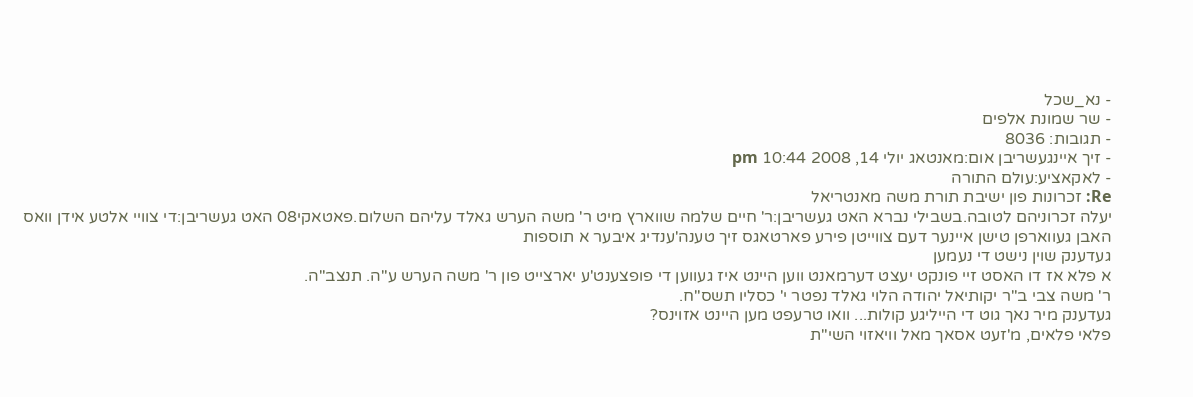- נא_שכל
- שר שמונת אלפים
- תגובות: 8036
- זיך איינגעשריבן אום:מאנטאג יולי 14, 2008 10:44 pm
- לאקאציע:עולם התורה
Re: זכרונות פון ישיבת תורת משה מאנטריאל
יעלה זכרוניהם לטובה.בשבילי נברא האט געשריבן:ר' חיים שלמה שווארץ מיט ר' משה הערש גאלד עליהם השלום.פאטאקי08 האט געשריבן:די צוויי אלטע אידן וואס האבן געווארפן טישן איינער דעם צווייטן פירע פארטאגס זיך טענה'ענדיג איבער א תוספות
געדענק שוין נישט די נעמען
א פלא אז דו האסט זיי פונקט יעצט דערמאנט ווען היינט איז געווען די פופצענט'ע יארצייט פון ר' משה הערש ע"ה. תנצב"ה.
ר' משה צבי ב"ר יקותיאל יהודה הלוי גאלד נפטר י' כסליו תשס"ח.
געדענק מיר נאך גוט די הייליגע קולות... וואו טרעפט מען היינט אזוינס?
פלאי פלאים, מ'זעט אסאך מאל וויאזוי השי"ת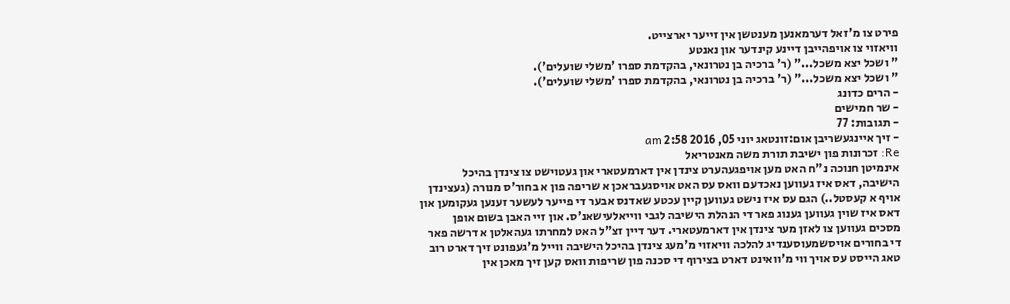פירט צו מ'זאל דערמאנען מענטשן אין זייער יארצייט.
וויאזוי צו אויפהייבן דיינע קינדער און נאנטע
" ושכל יצא משכל..." (ר' ברכיה בן נטרונאי, בהקדמת ספרו 'משלי שועלים').
" ושכל יצא משכל..." (ר' ברכיה בן נטרונאי, בהקדמת ספרו 'משלי שועלים').
- הרים כדונג
- שר חמישים
- תגובות: 77
- זיך איינגעשריבן אום:זונטאג יוני 05, 2016 2:58 am
Re: זכרונות פון ישיבת תורת משה מאנטריאל
אינמיטן חנוכה נ"ח האט מען אויפגעהערט צינדן אין דארמעטארי און געטוישט צו צינדן בהיכל הישיבה, דאס איז געווען נאכדעם וואס עס האט אויסגעבראכן א שריפה פון א בחור'ס מנורה (געצינדן אויף א קעסטל..) הגם עס איז נישט געווען קיין עכטע שאדנס אבער די פייער לעשער זענען געקומען און דאס איז שוין געווען גענוג פאר די הנהלת הישיבה לגבי ווייאלעישאנ'ס. און זיי האבן בשום אופן מסכים געווען צו לאזן מער צינדן אין דארמעטארי. דער דיין זצ"ל האט למחרתו געהאלטן א דרשה פאר די בחורים אויסשמעוסענדיג להלכה וויאזוי מ'מעג צינדן בהיכל הישיבה ווייל מ'געפונט זיך דארט רוב טאג הייסט עס אויך ווי מ'וואינט דארט בצירוף די סכנה פון שריפות וואס קען זיך מאכן אין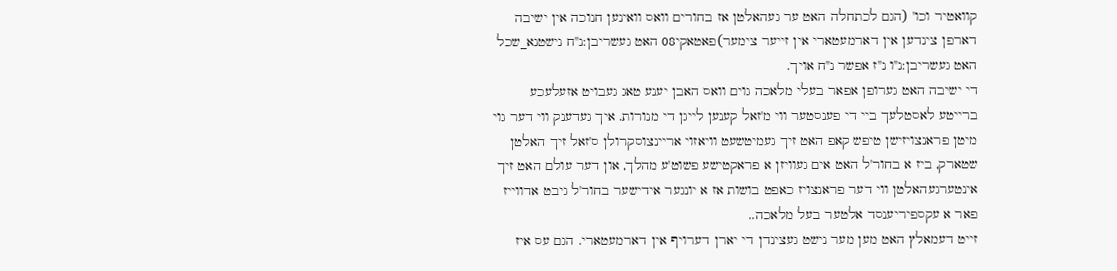קוואטיר וכו' (הגם לכתחלה האט ער געהאלטן אז בחורים וואס וואינען חנוכה אין ישיבה דארפן צינדען אין דארמעטארי אין זייער צימער)פאטאקי08 האט געשריבן:נ"ח נישטנא_שכל האט געשריבן:נ"ו נ"ז אפשר נ"ח אויך.
די ישיבה האט גערופן אפאר בעלי מלאכה גוים וואס האבן יענע טאג געבויט אזעלעכע ברייטע לאסטלעך ביי די פענסטער ווי מ'זאל קענען לייגן די מנורות. איך געדענק ווי דער גוי מיטן פראנצויזישן טיפש קאפ האט זיך געמיטשעט וויאזוי אריינצוסקרולן ס'זאל זיך האלטן שטארק, ביז א בחור'ל האט אים געוויזן א פראקטישע פשוט'ע מהלך, און דער עולם האט זיך אינטערגעהאלטן ווי דער פראנצויז כאפט בושות אז א יונגער אידישער בחור'ל גיבט אדווייז פאר א עקספיריענסד אלטער בעל מלאכה..
זייט דעמאלץ האט מען מער נישט געצינדן די יארן דערויף אין דארמעטארי. הגם עס איז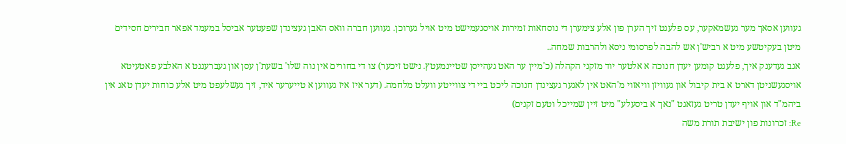געווען אסאך מער געשמאקער, עס פלעגט זיך הערן פון אלע צימערן די נוסחאות זמירות אויסגעמישט מיט אויל גערוכן. געווען חברה וואס האבן געצינדן שפעטער אביסל במעמד אפאר חבירים חסידים מיטן בעקיטשע מיט א רביש'ן אש להבה לפרסומי ניסא ולהרבות שמחה..
אגב געדענק איך, פלעגט קומען יעדן חנוכה א אלטער יוד מזקני הקהלה (כ'מיין ער האט געהייסן שטיינמעטץ. נישט זיכער) צו די בחורים אין נוה שלו' בשעת'ן עסן און געברענגט א האלבע פאטעיטא אויסגעשניטן דארט א בית קיבול און געוויזן וויאזוי מ'האט אין לאגער געצינדן חנוכה ליכט ביי די צווייטע וועלט מלחמה. (דער איז איז געווען א טייערער איד, זיך געשלעפט מיט אלע כוחות יעדן טאג אין ביהמ"ד און אויף יעדן טריט געזאגט "נאך א ביסעלע" מיט זיין שמייכל וטעם זקנים)
Re: זכרונות פון ישיבת תורת משה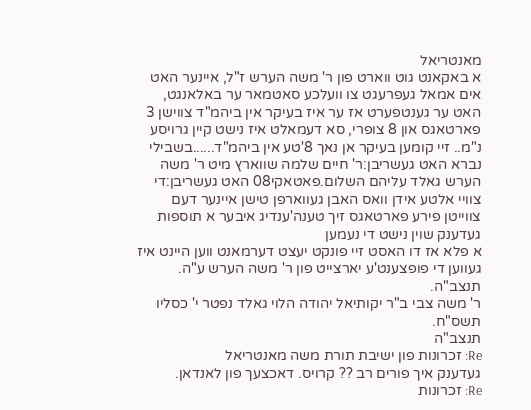מאנטריאל
א באקאנט גוט ווארט פון ר' משה הערש ז"ל, איינער האט אים אמאל געפרעגט צו וועלכע סאטמאר ער באלאנגט, האט ער גענטפערט אז ער איז בעיקר אין ביהמ"ד צווישן 3 פארטאגס און 8 צופרי, סא דעמאלט איז נישט קיין גרויסע נ"מ.. זיי קומען בעיקר אן נאך 8'טע אין ביהמ"ד......בשבילי נברא האט געשריבן:ר' חיים שלמה שווארץ מיט ר' משה הערש גאלד עליהם השלום.פאטאקי08 האט געשריבן:די צוויי אלטע אידן וואס האבן געווארפן טישן איינער דעם צווייטן פירע פארטאגס זיך טענה'ענדיג איבער א תוספות
געדענק שוין נישט די נעמען
א פלא אז דו האסט זיי פונקט יעצט דערמאנט ווען היינט איז געווען די פופצענט'ע יארצייט פון ר' משה הערש ע"ה. תנצב"ה.
ר' משה צבי ב"ר יקותיאל יהודה הלוי גאלד נפטר י' כסליו תשס"ח.
תנצב"ה
Re: זכרונות פון ישיבת תורת משה מאנטריאל
געדענק איך פורים רב ?? קרויס. דאכצעך פון לאנדאן.
Re: זכרונות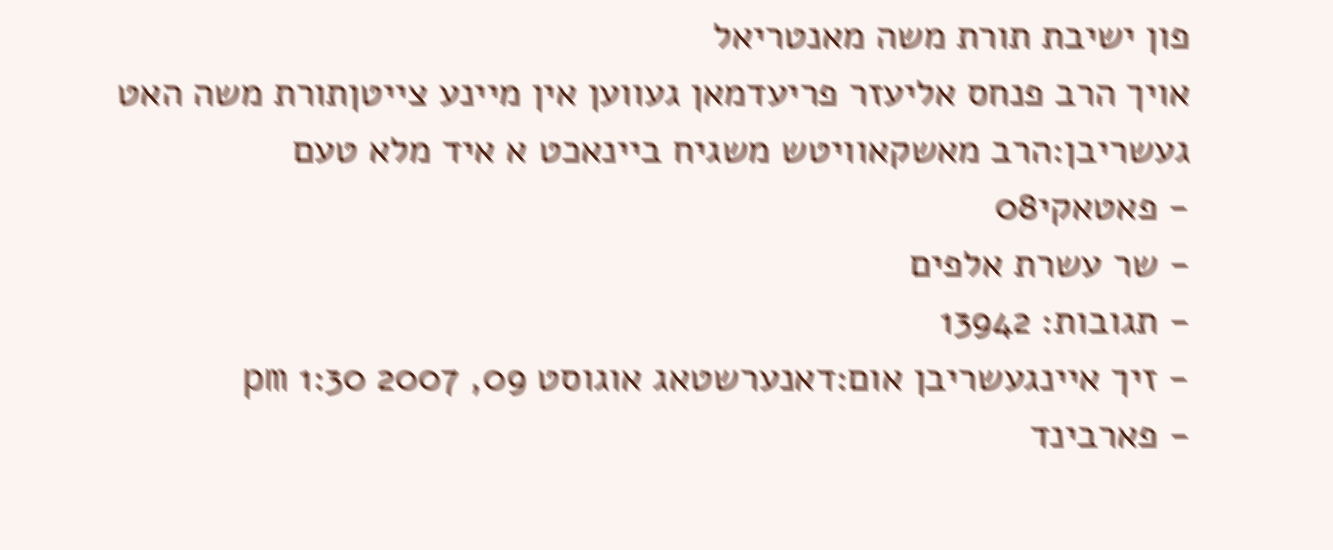פון ישיבת תורת משה מאנטריאל
אויך הרב פנחס אליעזר פריעדמאן געווען אין מיינע צייטןתורת משה האט געשריבן:הרב מאשקאוויטש משגיח ביינאכט א איד מלא טעם
- פאטאקי08
- שר עשרת אלפים
- תגובות: 13942
- זיך איינגעשריבן אום:דאנערשטאג אוגוסט 09, 2007 1:30 pm
- פארבינד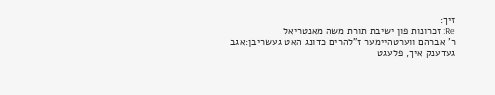זיך:
Re: זכרונות פון ישיבת תורת משה מאנטריאל
ר' אברהם ווערטהיימער ז"להרים כדונג האט געשריבן:אגב געדענק איך, פלעגט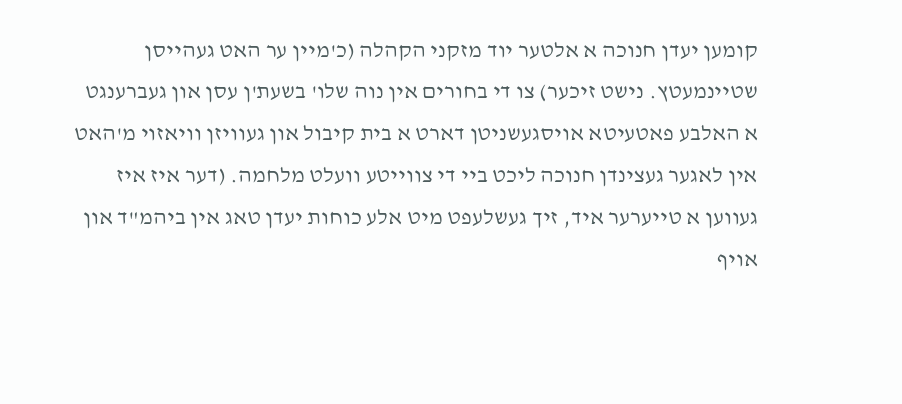קומען יעדן חנוכה א אלטער יוד מזקני הקהלה (כ'מיין ער האט געהייסן שטיינמעטץ. נישט זיכער) צו די בחורים אין נוה שלו' בשעת'ן עסן און געברענגט א האלבע פאטעיטא אויסגעשניטן דארט א בית קיבול און געוויזן וויאזוי מ'האט אין לאגער געצינדן חנוכה ליכט ביי די צווייטע וועלט מלחמה. (דער איז איז געווען א טייערער איד, זיך געשלעפט מיט אלע כוחות יעדן טאג אין ביהמ"ד און אויף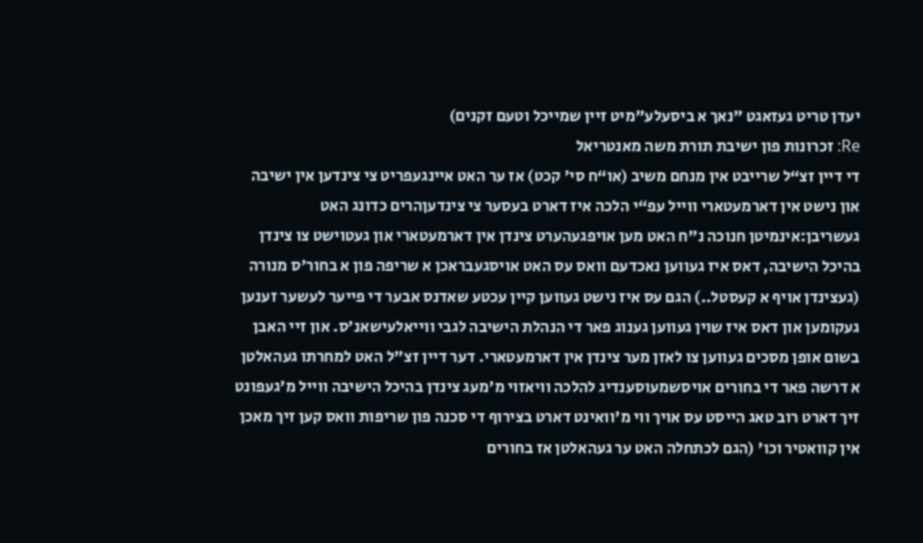יעדן טריט געזאגט "נאך א ביסעלע"מיט זיין שמייכל וטעם זקנים)
Re: זכרונות פון ישיבת תורת משה מאנטריאל
די דיין זצ“ל שרייבט אין מנחם משיב (או“ח סי' קכט) אז ער האט איינגעפריט צי צינדען אין ישיבה און נישט אין דארמעטארי ווייל עפ“י הלכה איז דארט בעסער צי צינדעןהרים כדונג האט געשריבן:אינמיטן חנוכה נ"ח האט מען אויפגעהערט צינדן אין דארמעטארי און געטוישט צו צינדן בהיכל הישיבה, דאס איז געווען נאכדעם וואס עס האט אויסגעבראכן א שריפה פון א בחור'ס מנורה (געצינדן אויף א קעסטל..) הגם עס איז נישט געווען קיין עכטע שאדנס אבער די פייער לעשער זענען געקומען און דאס איז שוין געווען גענוג פאר די הנהלת הישיבה לגבי ווייאלעישאנ'ס. און זיי האבן בשום אופן מסכים געווען צו לאזן מער צינדן אין דארמעטארי. דער דיין זצ"ל האט למחרתו געהאלטן א דרשה פאר די בחורים אויסשמעוסענדיג להלכה וויאזוי מ'מעג צינדן בהיכל הישיבה ווייל מ'געפונט זיך דארט רוב טאג הייסט עס אויך ווי מ'וואינט דארט בצירוף די סכנה פון שריפות וואס קען זיך מאכן אין קוואטיר וכו' (הגם לכתחלה האט ער געהאלטן אז בחורים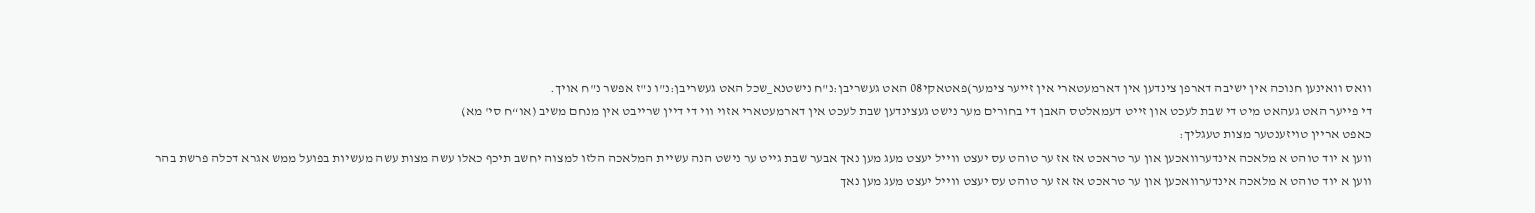וואס וואינען חנוכה אין ישיבה דארפן צינדען אין דארמעטארי אין זייער צימער)פאטאקי08 האט געשריבן:נ"ח נישטנא_שכל האט געשריבן:נ"ו נ"ז אפשר נ"ח אויך.
די פייער האט געהאט מיט די שבת לעכט און זייט דעמאלטס האבן די בחורים מער נישט געצינדען שבת לעכט אין דארמעטארי אזוי ווי די דיין שרייבט אין מנחם משיב (או“ח סי' מא)
כאפט אריין טויזענטער מצות טעגליך:
ווען א יוד טוהט א מלאכה אינדערוואכען און ער טראכט אז אז ער טוהט עס יעצט ווייל יעצט מעג מען נאך אבער שבת גייט ער נישט הנה עשיית המלאכה הלזו למצוה יחשב תיכף כאלו עשה מצות עשה מעשיות בפועל ממש אגרא דכלה פרשת בהר
ווען א יוד טוהט א מלאכה אינדערוואכען און ער טראכט אז אז ער טוהט עס יעצט ווייל יעצט מעג מען נאך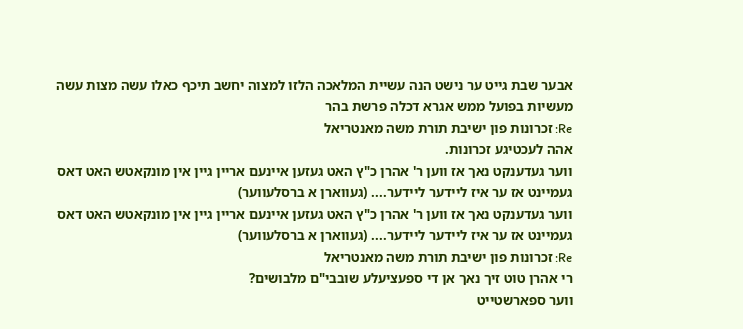אבער שבת גייט ער נישט הנה עשיית המלאכה הלזו למצוה יחשב תיכף כאלו עשה מצות עשה מעשיות בפועל ממש אגרא דכלה פרשת בהר
Re: זכרונות פון ישיבת תורת משה מאנטריאל
אהה לעכטיגע זכרונות.
ווער געדענקט נאך אז ווען ר' אהרן כ"ץ האט געזען איינעם אריין גיין אין מונקאטש האט דאס געמיינט אז ער איז ליידער ליידער.... (געווארן א ברסלעווער)
ווער געדענקט נאך אז ווען ר' אהרן כ"ץ האט געזען איינעם אריין גיין אין מונקאטש האט דאס געמיינט אז ער איז ליידער ליידער.... (געווארן א ברסלעווער)
Re: זכרונות פון ישיבת תורת משה מאנטריאל
רי אהרן טוט זיך נאך אן די ספעציעלע שובבי"ם מלבושים?
ווער ספארשטייט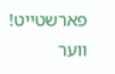פארשטייט!
ווער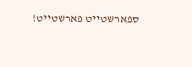ספארשטייט פארשטייט!